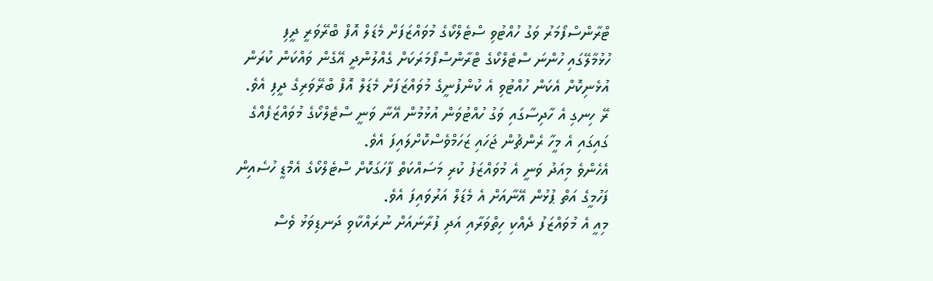ޓްރާންސްފޯމަރު ވަގު ހުއްޓުވި ސްޓެލްކޯގެ މުވައްޒަފަށް މެޑަލް އޮފް ބްރޭވަރީ ދީފި
ހުޅުމާލޭގައި ހުންނަ ސްޓެލްކޯގެ ޓްރާންސްފޯމަރަކަށް ގެއްލުންދީ އޭގެން ވައްކަން ކުރަން އުޅެނިކޮށް އެކަން ހުއްޓުވި އެ ކުންފުނީގެ މުވައްޒަފަށް މެޑަލް އޮފް ބްރޭވަރިގެ ދީފި އެވެ.
ރޭ ހިނގި އެ ހާދިސާގައި ވަގު ހުއްޓުވަން އުޅުމުން އޭނާ ވަނީ ސްޓެލްކޯގެ މުވައްޒަފެއްގެ ގައިގައި އެ މީހާ ރެންޗުން ޖަހައި ޒަހަމްވެސްކޮށްލައިފަ އެވެ.
އެހެންވެ މިއަދު ވަނީ އެ މުވައްޒަފު ކުރި މަސައްކަތް ފާހަގަކޮށް ސްޓެލްކޯގެ އެމްޑީ ހުސެއިން ފަހުމީގެ އަތް ޕުޅުން އޭނާއަށް އެ މެޑަލް އަރުވައިފަ އެވެ.
މިއީ އެ މުވައްޒަފު ދެއްކި ހިތްވަރާއި އަދި ފުރާނައަށް ނުރައްކާވި ދަނޑިވަޅު ވެސް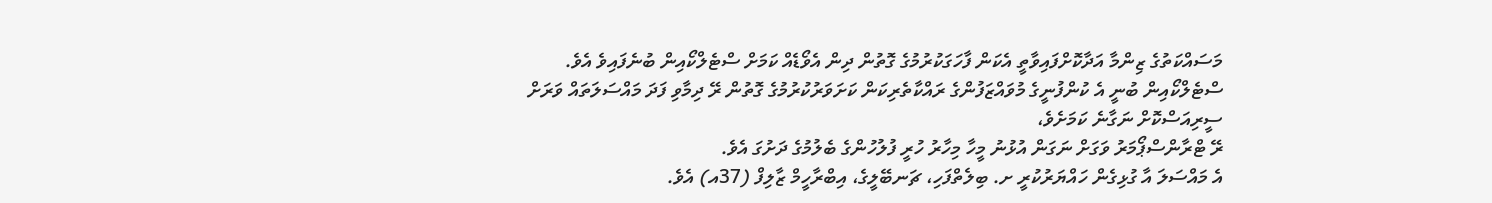މަސައްކަތުގެ ޒިންމާ އަދާކޮށްފައިވާތީ އެކަން ފާހަގަކުރުމުގެ ގޮތުން ދިން އެވޯޑެއް ކަމަށް ސްޓެލްކޯއިން ބުނެފައިވެ އެވެ.
ސްޓެލްކޯއިން ބުނީ އެ ކުންފުނީގެ މުވައްޒަފުންގެ ރައްކާތެރިކަން ކަށަވަރުކުރުމުގެ ގޮތުން ރޭ ދިމާވި ފަދަ މައްސަލަތައް ވަރަށް ސީރިއަސްކޮށް ނަގާނެ ކަމަށެވެ،
ރޭ ޓްރާންސްޕޯމަރު ވަގަށް ނަގަން އުޅުނު މީހާ މިހާރު ހުރީ ފުލުހުންގެ ބެލުމުގެ ދަށުގަ އެވެ.
އެ މައްސަލަ އާ ގުޅިގެން ހައްޔަރުކުރީ ށ. ބިލެތްފަހި، ޗަނބޭލީގެ، އިބްރާހީމް ޒާލިފް (37އ) އެވެ.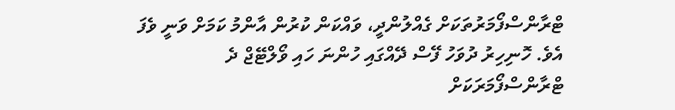ޓްރާންސްފޯމަރުތަކަށް ގެއްލުންދީ، ވައްކަން ކުރުން އާންމު ކަމަށް ވަނީ ވެފަ އެވެ. ހޮނިހިރު ދުވަހު ފޭސް ދޭއްގައި ހުންނަ ހައި ވޯލްޓޭޖް ދެ ޓްރާންސްފޯމަރަކަށް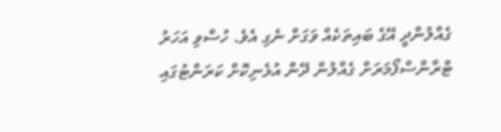ގެއްލުންދީ އޭގެ ބައިތަކެއް ވަގަށް ނެގި އެވެ. ހުސްވި އަހަރު ޓްރާންސްފޯމަރަށް ގެއްލުން ދޭން އުޅެނިކޮށް ކަރަންޓުގައި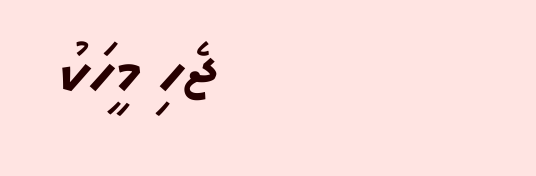ޖެހި މީހަކު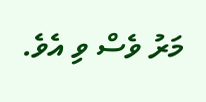މަރު ވެސް ވި އެވެ.